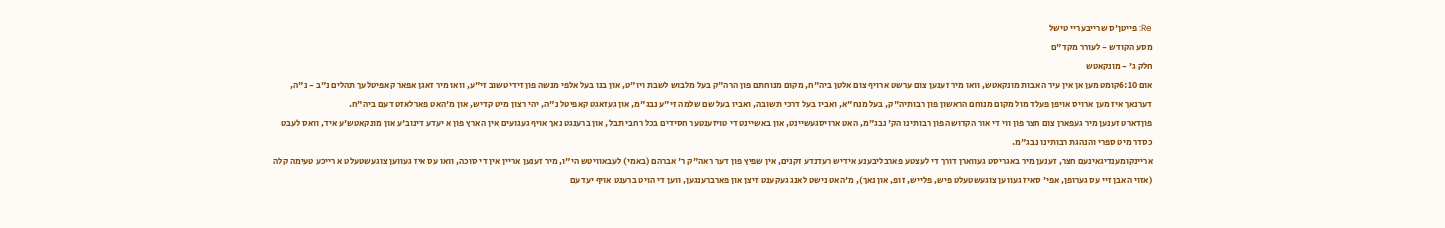Re: פייטן'ס שרייבעריי טישל
מסע הקודש - לעורר מקד"ם
חלק ג' - מונקאטש
אום 6:10קומט מען אן אין עיר האבות מונקאטש, וואו מיר זענען צום ערשט ארויף צום אלטן ביה"ח, מקום מנוחתם פון הרה"ק בעל מלבוש לשבת ויו"ט, און בנו בעל אלפי מנשה פון זידיטשוב זי"ע, וואו מיר זאגן אפאר קאפיטלעך תהלים נ"ב - נ"ה, דערנאך איז מען ארויס אויפן פעלד מול מקום מנוחם הראשון פון רבותיה"ק, בעל מנח"א, ואביו בעל דרכי תשובה, ואביו בעל שם שלמה זי"ע נבג"מ, און געזאגט קאפיטל נ"ה, יהי רצון מיט קדיש, און מ'האט פארלאזט דעם ביה"ח.
פוןדארט זענען מיר געפארן צום חצר פון ווי די אור הקדושה פון רבותינו הק' נבג"מ, האט ארויסגעשיינט, און באשיינט די טויזענטער חסידים בכל רחבי תבל, און ברענגט נאך אויף געגועים אין הארץ פון א יעדע דינוב'ע און מונקאטש'ע איד, וואס לעבט כסדר מיט ספרי והנהגת רבותינו נבג"מ.
אריינקומענדיגאינעם חצר, זענען מיר באגריסט געווארן דורך די לעצטע פארבליבענע אידיש רעדנדע זקנים, אין שפיץ פון דער ראה"ק ר' אברהם (באמי) לעבאוויטש הי"ו, מיר זענען אריין אין די סוכה, וואו עס איז געווען צוגעשטעלט א רייכע טעימה קלה (אזוי האבן זיי עס גערופן, אפי' סאיז געווען צוגעשטעלט פיש, פלייש, זופ, און נאך), מ'האט נישט לאנג געקענט זיצן און פארברענגען, ווען די הויט ברענט אויף יעדעם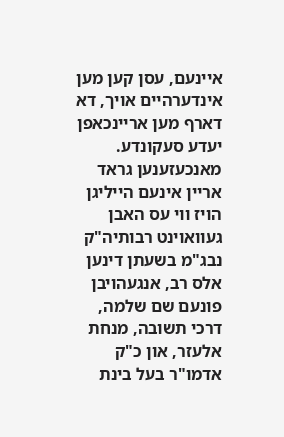איינעם, עסן קען מען אינדערהיים אויך, דא דארף מען אריינכאפן יעדע סעקונדע.
מאנכעזענען גראד אריין אינעם הייליגן הויז ווי עס האבן געוואוינט רבותיה"ק נבג"מ בשעתן דינען אלס רב, אנגעהויבן פונעם שם שלמה, דרכי תשובה, מנחת אלעזר, און כ"ק אדמו"ר בעל בינת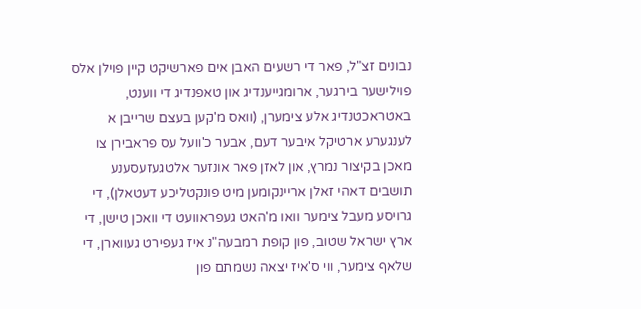נבונים זצ"ל, פאר די רשעים האבן אים פארשיקט קיין פוילן אלס פוילישער בירגער, ארומגייענדיג און טאפנדיג די ווענט, באטראכטנדיג אלע צימערן, (וואס מ'קען בעצם שרייבן א לענגערע ארטיקל איבער דעם, אבער כ'וועל עס פראבירן צו מאכן בקיצור נמרץ, און לאזן פאר אונזער אלטגעזעסענע תושבים דאהי זאלן אריינקומען מיט פונקטליכע דעטאלן), די גרויסע מעבל צימער וואו מ'האט געפראוועט די וואכן טישן, די ארץ ישראל שטוב, פון קופת רמבעה"נ איז געפירט געווארן, די שלאף צימער, ווי ס'איז יצאה נשמתם פון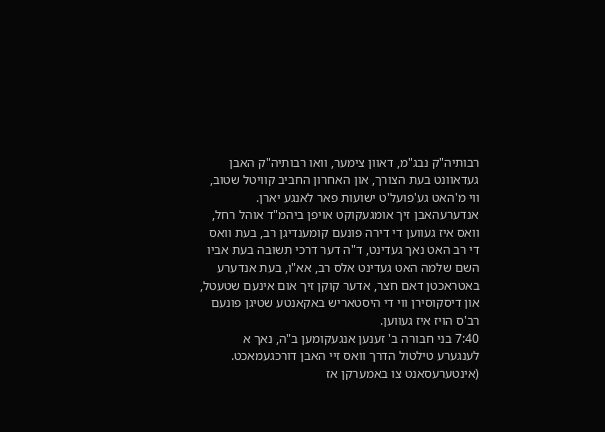רבותיה"ק נבג"מ, דאוון צימער, וואו רבותיה"ק האבן געדאוונט בעת הצורך, און האחרון החביב קוויטל שטוב, ווי מ'האט גע'פועל'ט ישועות פאר לאנגע יארן.
אנדערעהאבן זיך אומגעקוקט אויפן ביהמ"ד אוהל רחל, וואס איז געווען די דירה פונעם קומענדיגן רב, בעת וואס די רב האט נאך געדינט, ד"ה דער דרכי תשובה בעת אביו השם שלמה האט געדינט אלס רב, אא"ו, בעת אנדערע באטראכטן דאם חצר, אדער קוקן זיך אום אינעם שטעטל, און דיסקוסירן ווי די היסטאריש באקאנטע שטיגן פונעם רב'ס הויז איז געווען.
7:40 בני חבורה ב' זענען אנגעקומען ב"ה, נאך א לענגערע טילטול הדרך וואס זיי האבן דורכגעמאכט.
(אינטערעסאנט צו באמערקן אז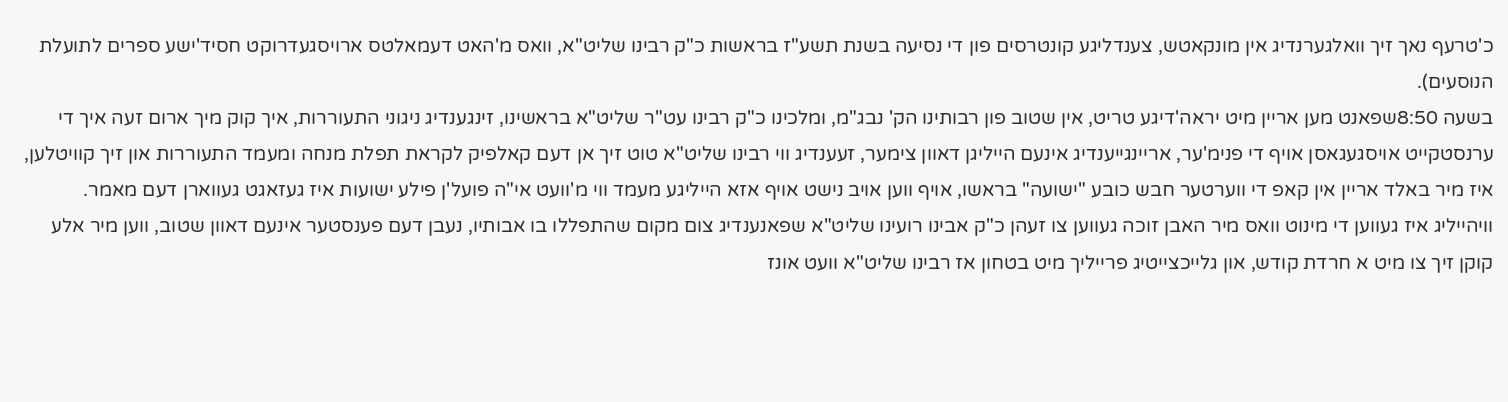כ'טרעף נאך זיך וואלגערנדיג אין מונקאטש, צענדליגע קונטרסים פון די נסיעה בשנת תשע"ז בראשות כ"ק רבינו שליט"א, וואס מ'האט דעמאלטס ארויסגעדרוקט חסיד'ישע ספרים לתועלת הנוסעים).
בשעה 8:50שפאנט מען אריין מיט יראה'דיגע טריט, אין שטוב פון רבותינו הק' נבג"מ, ומלכינו כ"ק רבינו עט"ר שליט"א בראשינו, זינגענדיג ניגוני התעוררות, איך קוק מיך ארום זעה איך די ערנסטקייט אויסגעגאסן אויף די פנימ'ער, אריינגייענדיג אינעם הייליגן דאוון צימער, זעענדיג ווי רבינו שליט"א טוט זיך אן דעם קאלפיק לקראת תפלת מנחה ומעמד התעוררות און זיך קוויטלען, איז מיר באלד אריין אין קאפ די ווערטער חבש כובע "ישועה" בראשו, אויף ווען אויב נישט אויף אזא הייליגע מעמד ווי מ'וועט אי"ה פועל'ן פילע ישועות איז געזאגט געווארן דעם מאמר.
וויהייליג איז געווען די מינוט וואס מיר האבן זוכה געווען צו זעהן כ"ק אבינו רועינו שליט"א שפאנענדיג צום מקום שהתפללו בו אבותיו, נעבן דעם פענסטער אינעם דאוון שטוב, ווען מיר אלע קוקן זיך צו מיט א חרדת קודש, און גלייכצייטיג פרייליך מיט בטחון אז רבינו שליט"א וועט אונז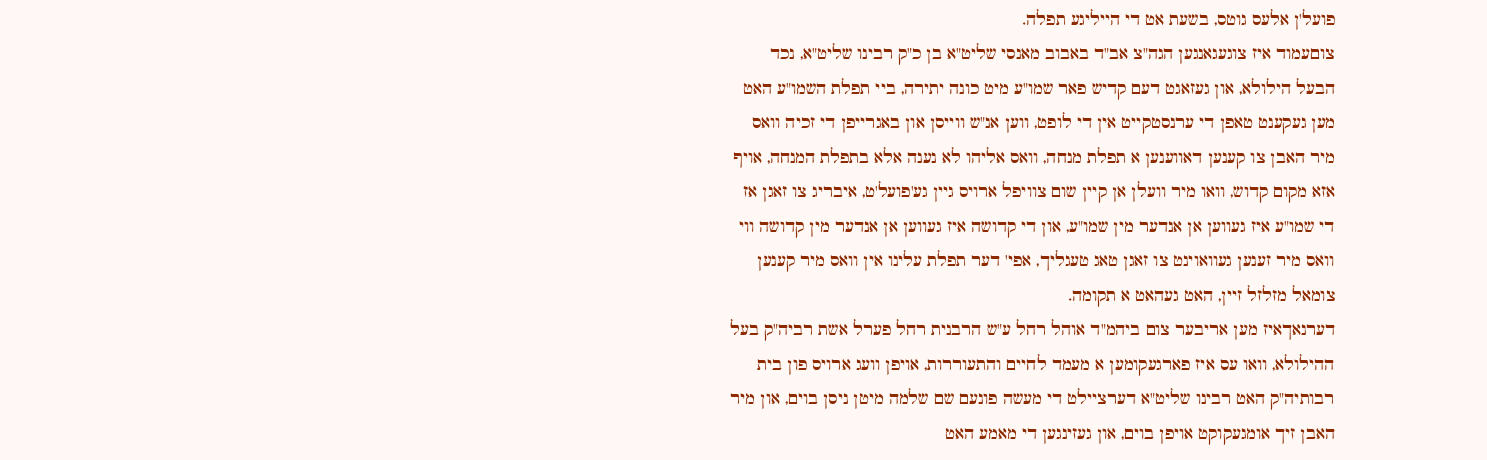פועל'ן אלעס גוטס, בשעת אט די הייליגע תפלה.
צוםעמוד איז צוגעגאנגען הגה"צ אב"ד באבוב מאנסי שליט"א בן כ"ק רבינו שליט"א, נכד הבעל הילולא, און געזאגט דעם קדיש פאר שמו"ע מיט כונה יתירה, ביי תפלת השמו"ע האט מען געקענט טאפן די ערנסטקייט אין די לופט, ווען אנ"ש ווייסן און באגרייפן די זכיה וואס מיר האבן צו קענען דאווענען א תפלת מנחה, וואס אליהו לא נענה אלא בתפלת המנחה, אויף אזא מקום קדוש, וואו מיר וועלן אן קיין שום צוויפל ארויס גיין גע'פועל'ט, איבריג צו זאגן אז די שמו"ע איז געווען אן אנדער מין שמו"ע, און די קדושה איז געווען אן אנדער מין קדושה ווי וואס מיר זענען געוואוינט צו זאגן טאג טעגליך, אפי' דער תפלת עלינו אין וואס מיר קענען צומאל מזלזל זיין, האט געהאט א תקומה.
דערנאךאיז מען אריבער צום ביהמ"ד אוהל רחל ע"ש הרבנית רחל פערל אשת רביה"ק בעל ההילולא, וואו עס איז פארגעקומען א מעמד לחיים והתעוררות, אויפן וועג ארויס פון בית רבותיה"ק האט רבינו שליט"א דערציילט די מעשה פונעם שם שלמה מיטן ניסן בוים, און מיר האבן זיך אומגעקוקט אויפן בוים, און געזינגען די מאמע האט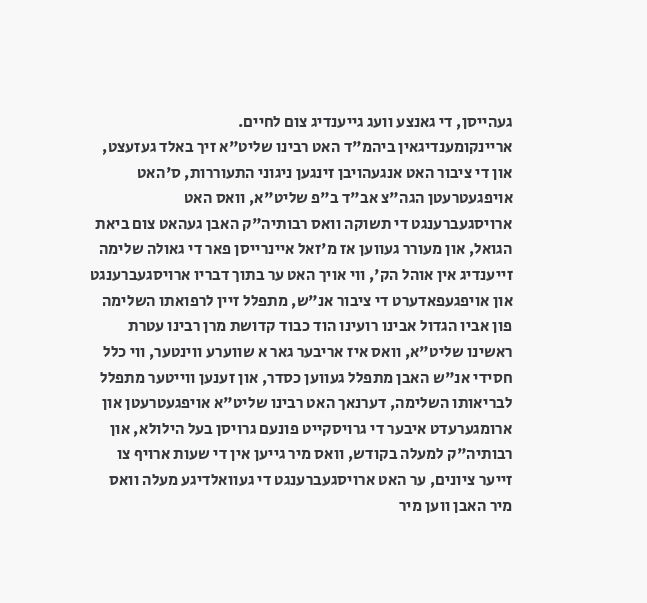געהייסן, די גאנצע וועג גייענדיג צום לחיים.
אריינקומענדיגאין ביהמ"ד האט רבינו שליט"א זיך באלד געזעצט, און די ציבור האט אנגעהויבן זינגען ניגוני התעוררות, ס'האט אויפגעטרעטן הגה"צ אב"ד ב"פ שליט"א, וואס האט ארויסגעברענגט די תשוקה וואס רבותיה"ק האבן געהאט צום ביאת הגואל, און מעורר געווען אז מ'זאל איינרייסן פאר די גאולה שלימה זייענדיג אין אוהל הק', ווי אויך האט ער בתוך דבריו ארויסגעברענגט און אויפגעפאדערט די ציבור אנ"ש, מתפלל זיין לרפואתו השלימה פון אביו הגדול אבינו רועינו הוד כבוד קדושת מרן רבינו עטרת ראשינו שליט"א, וואס איז אריבער גאר א שווערע ווינטער, ווי כלל חסידי אנ"ש האבן מתפלל געווען כסדר, און זענען ווייטער מתפלל לבריאותו השלימה, דערנאך האט רבינו שליט"א אויפגעטרעטן און ארומגערעדט איבער די גרויסקייט פונעם גרויסן בעל הילולא, און רבותיה"ק למעלה בקודש, וואס מיר גייען אין די שעות ארויף צו זייער ציונים, ער האט ארויסגעברענגט די געוואלדיגע מעלה וואס מיר האבן ווען מיר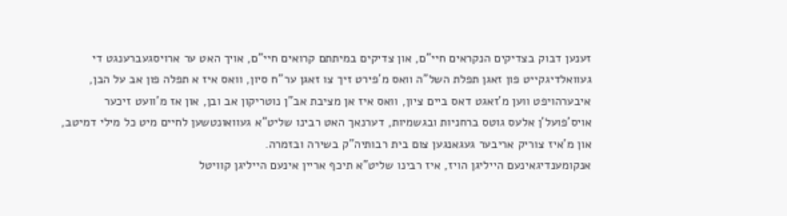זענען דבוק בצדיקים הנקראים חיי"ם, און צדיקים במיתתם קרואים חיי"ם, אויך האט ער ארויסגעברענגט די געוואלדיגקייט פון זאגן תפלת השל"ה וואס מ'פירט זיך צו זאגן ער"ח סיון, וואס איז א תפלה פון אב על הבן, איבערהויפט ווען מ'זאגט דאס ביים ציון, וואס איז אן מציבת אב"ן נוטריקון אב ובן, און אז מ'וועט זיכער אויס'פועל'ן אלעס גוטס ברחניות ובגשמיות, דערנאך האט רבינו שליט"א געוואונטשען לחיים מיט כל מילי דמיטב, און מ'איז צוריק אריבער געגאנגען צום בית רבותיה"ק בשירה ובזמרה.
אנקומענדיגאינעם הייליגן הויז, איז רבינו שליט"א תיכף אריין אינעם הייליגן קוויטל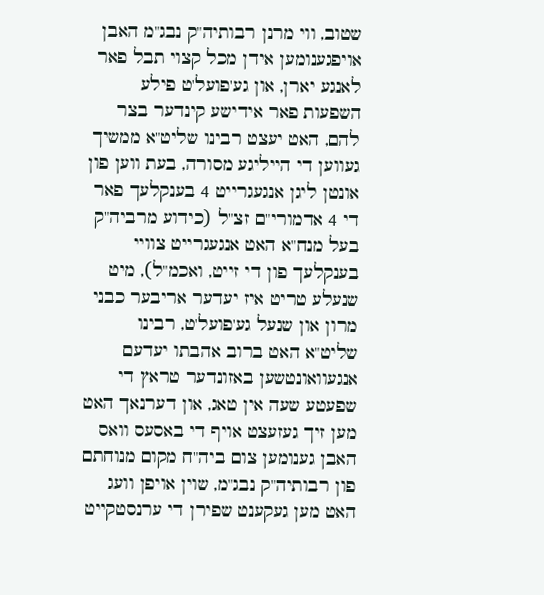שטוב, ווי מרנן רבותיה"ק נבג"מ האבן אויפגענומען אידן מכל קצוי תבל פאר לאנגע יארן, און גע'פועל'ט פילע השפעות פאר אידישע קינדער בצר להם, האט יעצט רבינו שליט"א ממשיך געווען די הייליגע מסורה, בעת ווען פון אונטן ליגן אנגעגרייט 4 בענקלעך פאר די 4 אדמורי"ם זצ"ל (כידוע מרביה"ק בעל מנח"א האט אנגעגרייט צוויי בענקלעך פון די זייט, ואכמ"ל), מיט שנעלע טריט איז יעדער אריבער כבני מרון און שנעל גע'פועל'ט, רבינו שליט"א האט ברוב אהבתו יעדעם אנגעוואונטשען באזונדער טראץ די שפעטע שעה אין טאג, און דערנאך האט מען זיך געזעצט אויף די באסעס וואס האבן גענומען צום ביה"ח מקום מנוחתם פון רבותיה"ק נבג"מ, שוין אויפן וועג האט מען געקענט שפירן די ערנסטקייט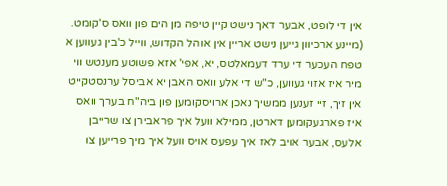אין די לופט, אבער דאך נישט קיין טיפה מן הים פון וואס ס'קומט.
(מיינע ארכיוון גייען נישט אריין אין אוהל הקדוש, ווייל כ'בין געווען א טפח העכער די ערד דעמאלטס, יא, אפי' אזא פשוטע מענטש ווי מיר איז אזוי געווען, כ"ש די אלע וואס האבן יא אביסל ערנסטקייט אין זיך, זיי זענען ממשיך נאכן ארויסקומען פון ביה"ח בערך וואס איז פארגעקומען דארטן, ממילא וועל איך פראבירן צו שרייבן אלעס, אבער אויב לאז איך עפעס אויס וועל איך מיך פרייען צו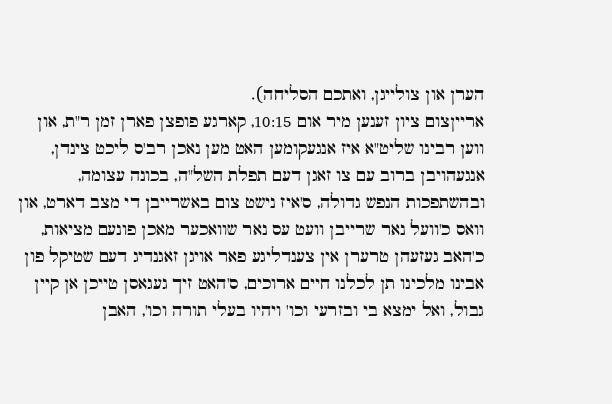הערן און צולייגן, ואתכם הסליחה).
ארייןצום ציון זענען מיר אום 10:15, קארגע פופצן פארן זמן ר"ת, און ווען רבינו שליט"א איז אנגעקומען האט מען נאכן רב'ס ליכט צינדן, אנגעהויבן ברוב עם צו זאגן דעם תפלת השל"ה, בכונה עצומה, ובהשתפכות הנפש גדולה, ס'איז נישט צום באשרייבן די מצב דארט, און וואס כ'וועל נאר שרייבן וועט עס נאר שוואכער מאכן פונעם מציאות, כ'האב געזעהן טרערן אין צענדליגע פאר אויגן זאגנדיג דעם שטיקל פון אבינו מלכינו תן לכלנו חיים ארוכים, ס'האט זיך געגאסן טייכן אן קיין גבול, ואל ימצא בי ובזרעי וכו' ויהיו בעלי תורה וכו', האבן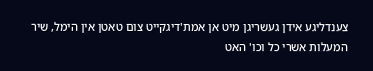צענדליגע אידן געשריגן מיט אן אמת'דיגקייט צום טאטן אין הימל, שיר המעלות אשרי כל וכו' האט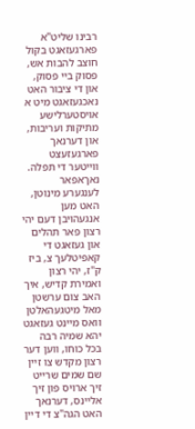רבינו שליט"א פארגעזאגט בקול חוצב להבות אש, פסוק ביי פסוק, און די ציבור האט נאכגעזאגט מיט א אויסטערלישע מתיקות ועריבות, און דערנאך פארגעזעצט ווייטער די תפלה.
נאךאפאר לענגערע מינוטן, האט מען אנגעהויבן דעם יהי רצון פאר תהלים און געזאגט די קאפיטלעך צ, ביז ק"ז, יהי רצון ואמירת קדיש, איך האב צום ערשטן מאל מיטגעהאלטן וואס מיינט געזאגט יהא שמיה רבה בכל כוחו, ווען דער רצון מקדש צו זיין שם שמים שרייט זיך ארויס פון זיך אליינס, דערנאך האט הגה"צ די דיין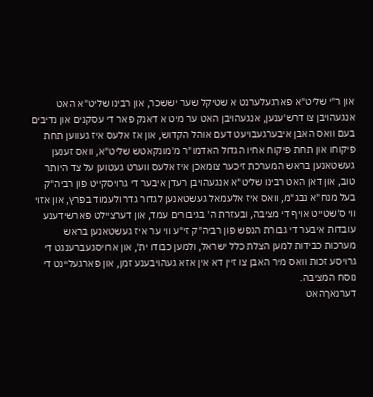און ר"י שליט"א פארגעלערנט א שטיקל שער יששכר, און רבינו שליט"א האט אנגעהויבן צו דרש'ענען, אנגעהויבן האט ער מיט א דאנק פאר די עסקנים און נדיבים בעם וואס האבן איבערגעבויעט דעם אוהל הקדוש, און אז אלעס איז געווען תחת פיקוחו און תחת פיקוח אחיו הגדול האדמו"ר מ'מונקאטש שליט"א, וואס זענען געשטאנען בראש המערכת זיכער צומאכן איז אלעס ווערט געטוען על צד היותר טוב, און דאן האט רבינו שליט"א אנגעהויבן רעדן איבער די גרויסקייט פון רביה"ק בעל מנח"א נבג"מ, וואס איז אלעמאל געשטאנען לגדור גדר ולעמוד בפרץ, און אזוי ווי ס'שטייט אויף די מציבה, ובעזרת ה' בגיבורים עמד, און דערציילט פארשידענע עובדות איבער די גבורת הנפש פון רביה"ק זי"ע ווי ער איז געשטאנען בראש מערכות כבידות למען הצלת כלל ישראל, ולמען כבודו ית', און ארויסגעברענגט די גרויסע זכות וואס מיר האבן צו זיין דא אין אזא געהויבענע זמן, און פארגעליינט די נוסח המציבה.
דערנאךהאט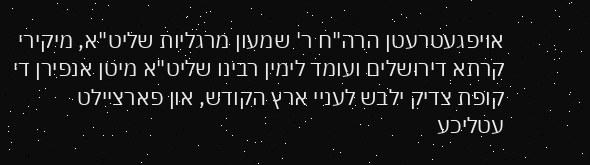אויפגעטרעטן הרה"ח ר' שמעון מרגליות שליט"א, מיקירי קרתא דירושלים ועומד לימין רבינו שליט"א מיטן אנפירן די קופת צדיק ילבש לעניי ארץ הקודש, און פארציילט עטליכע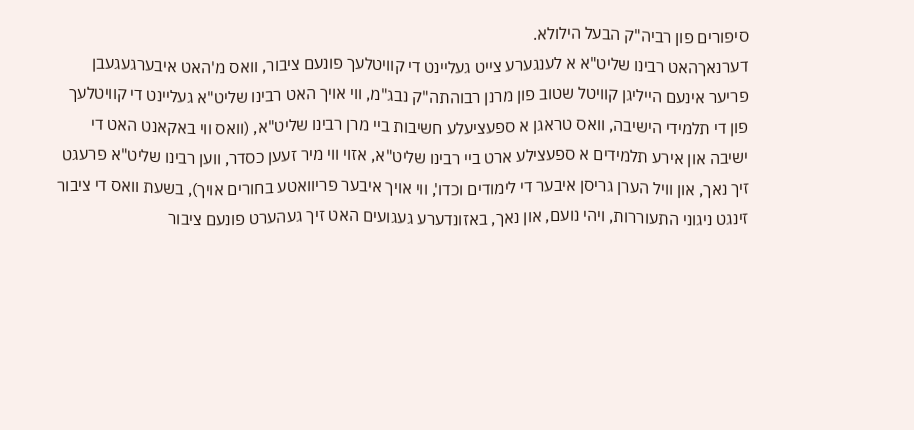סיפורים פון רביה"ק הבעל הילולא.
דערנאךהאט רבינו שליט"א א לענגערע צייט געליינט די קוויטלעך פונעם ציבור, וואס מ'האט איבערגעגעבן פריער אינעם הייליגן קוויטל שטוב פון מרנן רבוהתה"ק נבג"מ, ווי אויך האט רבינו שליט"א געליינט די קוויטלעך פון די תלמידי הישיבה, וואס טראגן א ספעציעלע חשיבות ביי מרן רבינו שליט"א, (וואס ווי באקאנט האט די ישיבה און אירע תלמידים א ספעצילע ארט ביי רבינו שליט"א, אזוי ווי מיר זעען כסדר, ווען רבינו שליט"א פרעגט זיך נאך, און וויל הערן גריסן איבער די לימודים וכדו', ווי אויך איבער פריוואטע בחורים אויך), בשעת וואס די ציבור זינגט ניגוני התעוררות, ויהי נועם, און נאך, באזונדערע געגועים האט זיך געהערט פונעם ציבור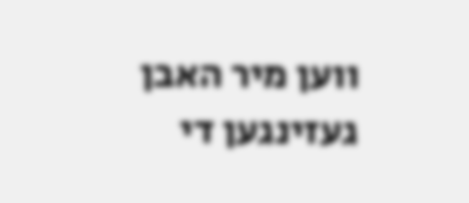ווען מיר האבן געזינגען די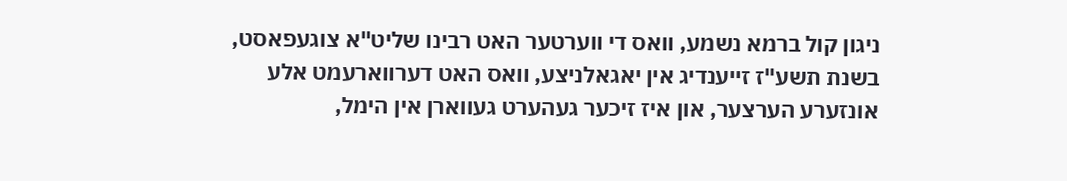ניגון קול ברמא נשמע, וואס די ווערטער האט רבינו שליט"א צוגעפאסט, בשנת תשע"ז זייענדיג אין יאגאלניצע, וואס האט דערווארעמט אלע אונזערע הערצער, און איז זיכער געהערט געווארן אין הימל,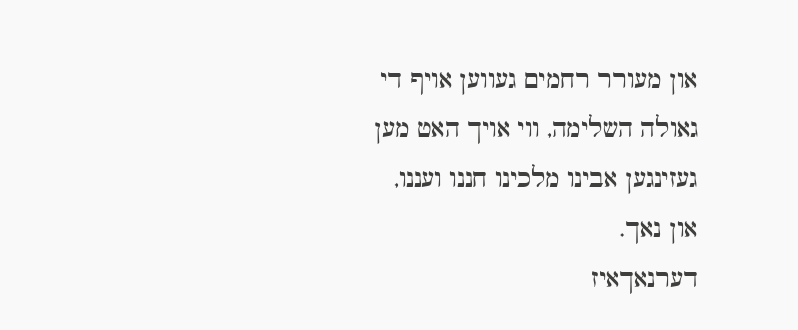און מעורר רחמים געווען אויף די גאולה השלימה, ווי אויך האט מען געזינגען אבינו מלכינו חננו ועננו, און נאך.
דערנאךאיז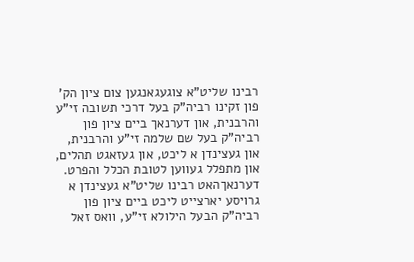רבינו שליט"א צוגעגאנגען צום ציון הק' פון זקינו רביה"ק בעל דרכי תשובה זי"ע והרבנית, און דערנאך ביים ציון פון רביה"ק בעל שם שלמה זי"ע והרבנית, און געצינדן א ליכט, און געזאגט תהלים, און מתפלל געווען לטובת הכלל והפרט.
דערנאךהאט רבינו שליט"א געצינדן א גרויסע יארצייט ליכט ביים ציון פון רביה"ק הבעל הילולא זי"ע, וואס זאל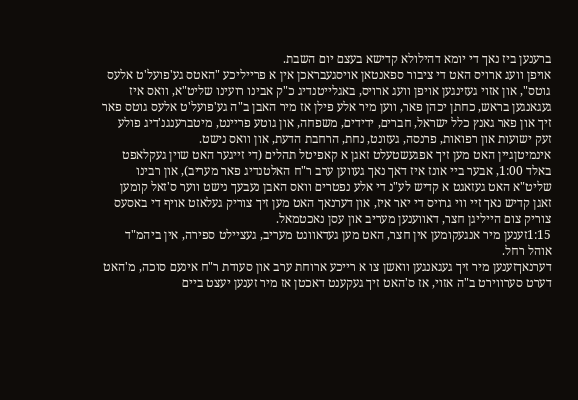ברענען ביז נאך די יומא דהילולא קדישא בעצם יום השבת.
אויפן וועג ארויס האט די ציבור ספאנטאן אויסגעבראכן אין א פרייליכע "האטס גע'פועל'ט אלעס גוטס", און אזוי געזינגען אויפן וועג ארויס, באגלייטנדיג כ"ק אבינו רועינו שליט"א, וואס איז געגאנגען בראש, כחתן יכהן פאר, ווען מיר אלע פילן אז מיר האבן ב"ה גע'פועל'ט אלעס גוטס פאר זיך און פאר גאנץ כלל ישראל, חברים, ידידים, משפחה, און גוטע פריינט, מיטברענגנ'דיג פולע זעק ישועות און רפואות, פרנסה, געזונט, נחת, הרחבת הדעת, און וואס נישט.
אינמיטןגיין האט מען זיך אפגעשטעלט זאגן א קאפיטל תהלים (די זייגער האט שוין געקלאפט באלד 1:00, אבער ביי אונז איז דאך נאך געווען ערב ר"ח האלטנדיג פאר מעריב), און רבינו שליט"א האט געזאגט א קדיש לע"נ די אלע נפטרים וואס האבן נעבעך נישט ווער ס'זאל קומען זאגן קדיש נאך זיי ווי גרויס די יאר איז, און דערנאך האט מען זיך צוריק געלאזט אויף די באסעס צוריק צום הייליגן חצר, דאווענען מעריב און עסן נאכטמאל.
1:15זענען מיר אנגעקומען אין חצר, האט מען געדאוונט מעריב, געציילט ספירה, אין ביהמ"ד אוהל רחל.
דערנאךזענען מיר זיך געגאנגען וואשן צו א רייכע ארוחת ערב און סעודת ר"ח אינעם סוכה, מ'האט דערט סערווירט ב"ה אזוי, אז ס'האט זיך געקענט דאכטן אז מיר זענען יעצט ביים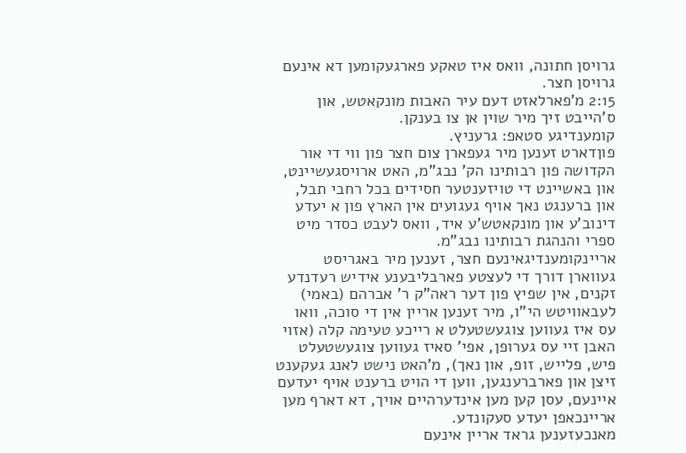גרויסן חתונה, וואס איז טאקע פארגעקומען דא אינעם גרויסן חצר.
2:15 מ'פארלאזט דעם עיר האבות מונקאטש, און ס'הייבט זיך מיר שוין אן צו בענקן.
קומענדיגע סטאפ: גרעניץ.
פוןדארט זענען מיר געפארן צום חצר פון ווי די אור הקדושה פון רבותינו הק' נבג"מ, האט ארויסגעשיינט, און באשיינט די טויזענטער חסידים בכל רחבי תבל, און ברענגט נאך אויף געגועים אין הארץ פון א יעדע דינוב'ע און מונקאטש'ע איד, וואס לעבט כסדר מיט ספרי והנהגת רבותינו נבג"מ.
אריינקומענדיגאינעם חצר, זענען מיר באגריסט געווארן דורך די לעצטע פארבליבענע אידיש רעדנדע זקנים, אין שפיץ פון דער ראה"ק ר' אברהם (באמי) לעבאוויטש הי"ו, מיר זענען אריין אין די סוכה, וואו עס איז געווען צוגעשטעלט א רייכע טעימה קלה (אזוי האבן זיי עס גערופן, אפי' סאיז געווען צוגעשטעלט פיש, פלייש, זופ, און נאך), מ'האט נישט לאנג געקענט זיצן און פארברענגען, ווען די הויט ברענט אויף יעדעם איינעם, עסן קען מען אינדערהיים אויך, דא דארף מען אריינכאפן יעדע סעקונדע.
מאנכעזענען גראד אריין אינעם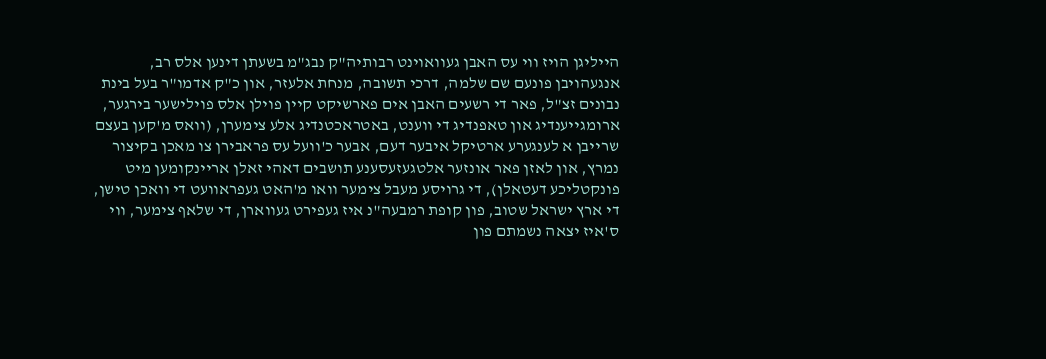הייליגן הויז ווי עס האבן געוואוינט רבותיה"ק נבג"מ בשעתן דינען אלס רב, אנגעהויבן פונעם שם שלמה, דרכי תשובה, מנחת אלעזר, און כ"ק אדמו"ר בעל בינת נבונים זצ"ל, פאר די רשעים האבן אים פארשיקט קיין פוילן אלס פוילישער בירגער, ארומגייענדיג און טאפנדיג די ווענט, באטראכטנדיג אלע צימערן, (וואס מ'קען בעצם שרייבן א לענגערע ארטיקל איבער דעם, אבער כ'וועל עס פראבירן צו מאכן בקיצור נמרץ, און לאזן פאר אונזער אלטגעזעסענע תושבים דאהי זאלן אריינקומען מיט פונקטליכע דעטאלן), די גרויסע מעבל צימער וואו מ'האט געפראוועט די וואכן טישן, די ארץ ישראל שטוב, פון קופת רמבעה"נ איז געפירט געווארן, די שלאף צימער, ווי ס'איז יצאה נשמתם פון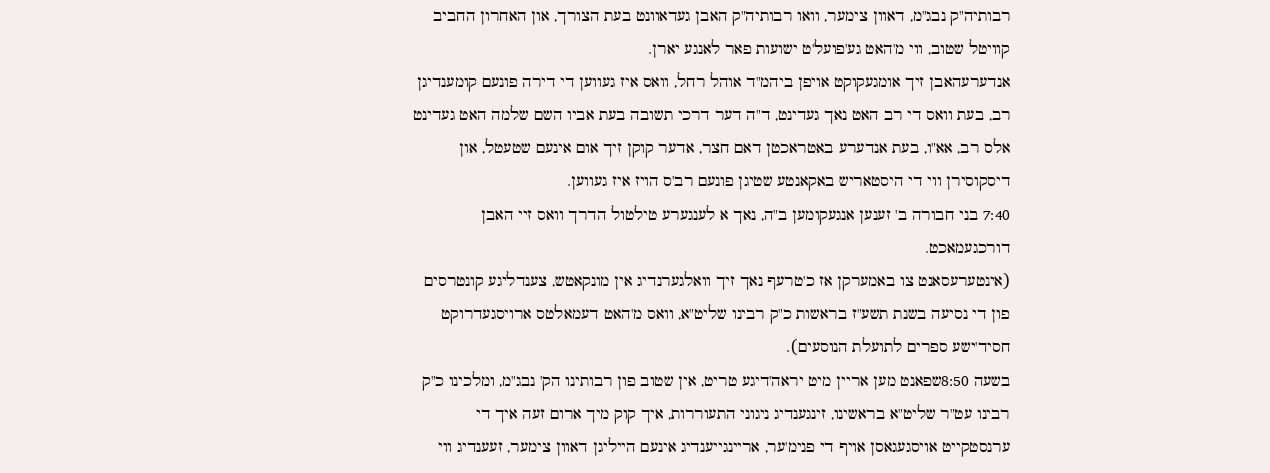רבותיה"ק נבג"מ, דאוון צימער, וואו רבותיה"ק האבן געדאוונט בעת הצורך, און האחרון החביב קוויטל שטוב, ווי מ'האט גע'פועל'ט ישועות פאר לאנגע יארן.
אנדערעהאבן זיך אומגעקוקט אויפן ביהמ"ד אוהל רחל, וואס איז געווען די דירה פונעם קומענדיגן רב, בעת וואס די רב האט נאך געדינט, ד"ה דער דרכי תשובה בעת אביו השם שלמה האט געדינט אלס רב, אא"ו, בעת אנדערע באטראכטן דאם חצר, אדער קוקן זיך אום אינעם שטעטל, און דיסקוסירן ווי די היסטאריש באקאנטע שטיגן פונעם רב'ס הויז איז געווען.
7:40 בני חבורה ב' זענען אנגעקומען ב"ה, נאך א לענגערע טילטול הדרך וואס זיי האבן דורכגעמאכט.
(אינטערעסאנט צו באמערקן אז כ'טרעף נאך זיך וואלגערנדיג אין מונקאטש, צענדליגע קונטרסים פון די נסיעה בשנת תשע"ז בראשות כ"ק רבינו שליט"א, וואס מ'האט דעמאלטס ארויסגעדרוקט חסיד'ישע ספרים לתועלת הנוסעים).
בשעה 8:50שפאנט מען אריין מיט יראה'דיגע טריט, אין שטוב פון רבותינו הק' נבג"מ, ומלכינו כ"ק רבינו עט"ר שליט"א בראשינו, זינגענדיג ניגוני התעוררות, איך קוק מיך ארום זעה איך די ערנסטקייט אויסגעגאסן אויף די פנימ'ער, אריינגייענדיג אינעם הייליגן דאוון צימער, זעענדיג ווי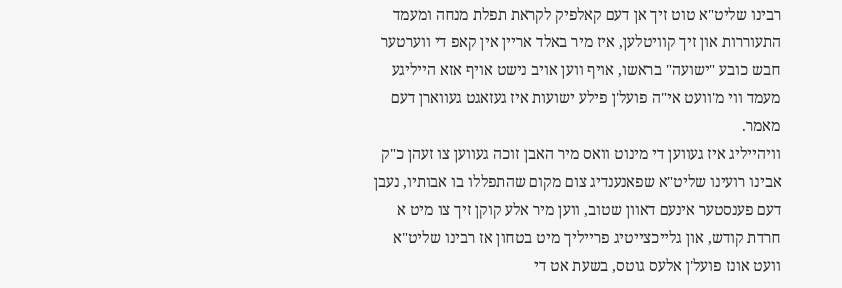רבינו שליט"א טוט זיך אן דעם קאלפיק לקראת תפלת מנחה ומעמד התעוררות און זיך קוויטלען, איז מיר באלד אריין אין קאפ די ווערטער חבש כובע "ישועה" בראשו, אויף ווען אויב נישט אויף אזא הייליגע מעמד ווי מ'וועט אי"ה פועל'ן פילע ישועות איז געזאגט געווארן דעם מאמר.
וויהייליג איז געווען די מינוט וואס מיר האבן זוכה געווען צו זעהן כ"ק אבינו רועינו שליט"א שפאנענדיג צום מקום שהתפללו בו אבותיו, נעבן דעם פענסטער אינעם דאוון שטוב, ווען מיר אלע קוקן זיך צו מיט א חרדת קודש, און גלייכצייטיג פרייליך מיט בטחון אז רבינו שליט"א וועט אונז פועל'ן אלעס גוטס, בשעת אט די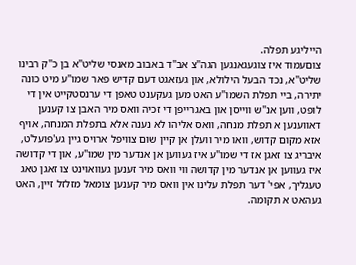הייליגע תפלה.
צוםעמוד איז צוגעגאנגען הגה"צ אב"ד באבוב מאנסי שליט"א בן כ"ק רבינו שליט"א, נכד הבעל הילולא, און געזאגט דעם קדיש פאר שמו"ע מיט כונה יתירה, ביי תפלת השמו"ע האט מען געקענט טאפן די ערנסטקייט אין די לופט, ווען אנ"ש ווייסן און באגרייפן די זכיה וואס מיר האבן צו קענען דאווענען א תפלת מנחה, וואס אליהו לא נענה אלא בתפלת המנחה, אויף אזא מקום קדוש, וואו מיר וועלן אן קיין שום צוויפל ארויס גיין גע'פועל'ט, איבריג צו זאגן אז די שמו"ע איז געווען אן אנדער מין שמו"ע, און די קדושה איז געווען אן אנדער מין קדושה ווי וואס מיר זענען געוואוינט צו זאגן טאג טעגליך, אפי' דער תפלת עלינו אין וואס מיר קענען צומאל מזלזל זיין, האט געהאט א תקומה.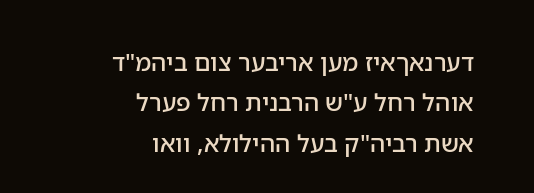דערנאךאיז מען אריבער צום ביהמ"ד אוהל רחל ע"ש הרבנית רחל פערל אשת רביה"ק בעל ההילולא, וואו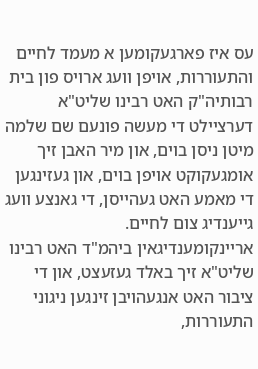עס איז פארגעקומען א מעמד לחיים והתעוררות, אויפן וועג ארויס פון בית רבותיה"ק האט רבינו שליט"א דערציילט די מעשה פונעם שם שלמה מיטן ניסן בוים, און מיר האבן זיך אומגעקוקט אויפן בוים, און געזינגען די מאמע האט געהייסן, די גאנצע וועג גייענדיג צום לחיים.
אריינקומענדיגאין ביהמ"ד האט רבינו שליט"א זיך באלד געזעצט, און די ציבור האט אנגעהויבן זינגען ניגוני התעוררות,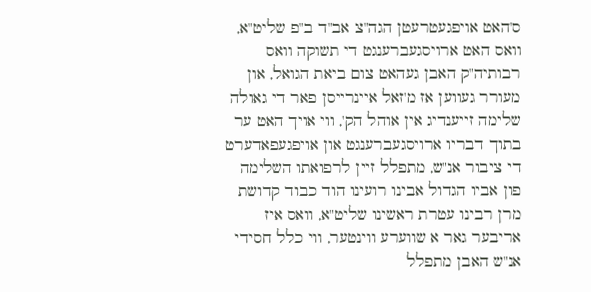ס'האט אויפגעטרעטן הגה"צ אב"ד ב"פ שליט"א, וואס האט ארויסגעברענגט די תשוקה וואס רבותיה"ק האבן געהאט צום ביאת הגואל, און מעורר געווען אז מ'זאל איינרייסן פאר די גאולה שלימה זייענדיג אין אוהל הק', ווי אויך האט ער בתוך דבריו ארויסגעברענגט און אויפגעפאדערט די ציבור אנ"ש, מתפלל זיין לרפואתו השלימה פון אביו הגדול אבינו רועינו הוד כבוד קדושת מרן רבינו עטרת ראשינו שליט"א, וואס איז אריבער גאר א שווערע ווינטער, ווי כלל חסידי אנ"ש האבן מתפלל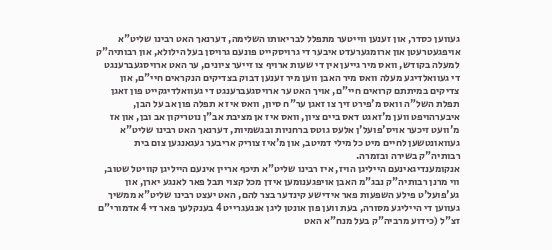געווען כסדר, און זענען ווייטער מתפלל לבריאותו השלימה, דערנאך האט רבינו שליט"א אויפגעטרעטן און ארומגערעדט איבער די גרויסקייט פונעם גרויסן בעל הילולא, און רבותיה"ק למעלה בקודש, וואס מיר גייען אין די שעות ארויף צו זייער ציונים, ער האט ארויסגעברענגט די געוואלדיגע מעלה וואס מיר האבן ווען מיר זענען דבוק בצדיקים הנקראים חיי"ם, און צדיקים במיתתם קרואים חיי"ם, אויך האט ער ארויסגעברענגט די געוואלדיגקייט פון זאגן תפלת השל"ה וואס מ'פירט זיך צו זאגן ער"ח סיון, וואס איז א תפלה פון אב על הבן, איבערהויפט ווען מ'זאגט דאס ביים ציון, וואס איז אן מציבת אב"ן נוטריקון אב ובן, און אז מ'וועט זיכער אויס'פועל'ן אלעס גוטס ברחניות ובגשמיות, דערנאך האט רבינו שליט"א געוואונטשען לחיים מיט כל מילי דמיטב, און מ'איז צוריק אריבער געגאנגען צום בית רבותיה"ק בשירה ובזמרה.
אנקומענדיגאינעם הייליגן הויז, איז רבינו שליט"א תיכף אריין אינעם הייליגן קוויטל שטוב, ווי מרנן רבותיה"ק נבג"מ האבן אויפגענומען אידן מכל קצוי תבל פאר לאנגע יארן, און גע'פועל'ט פילע השפעות פאר אידישע קינדער בצר להם, האט יעצט רבינו שליט"א ממשיך געווען די הייליגע מסורה, בעת ווען פון אונטן ליגן אנגעגרייט 4 בענקלעך פאר די 4 אדמורי"ם זצ"ל (כידוע מרביה"ק בעל מנח"א האט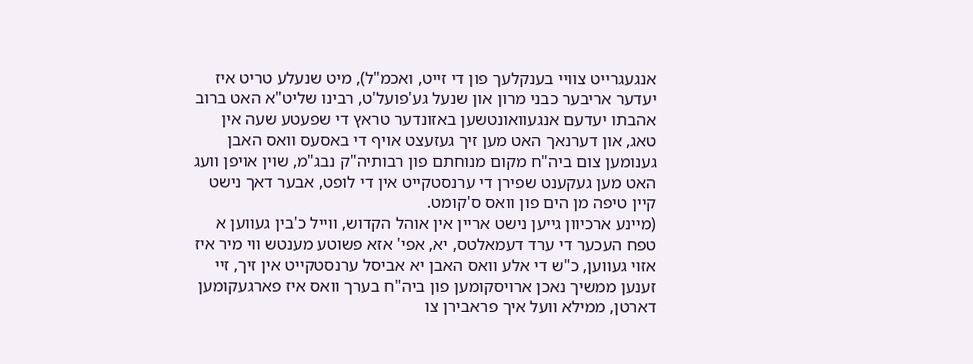אנגעגרייט צוויי בענקלעך פון די זייט, ואכמ"ל), מיט שנעלע טריט איז יעדער אריבער כבני מרון און שנעל גע'פועל'ט, רבינו שליט"א האט ברוב אהבתו יעדעם אנגעוואונטשען באזונדער טראץ די שפעטע שעה אין טאג, און דערנאך האט מען זיך געזעצט אויף די באסעס וואס האבן גענומען צום ביה"ח מקום מנוחתם פון רבותיה"ק נבג"מ, שוין אויפן וועג האט מען געקענט שפירן די ערנסטקייט אין די לופט, אבער דאך נישט קיין טיפה מן הים פון וואס ס'קומט.
(מיינע ארכיוון גייען נישט אריין אין אוהל הקדוש, ווייל כ'בין געווען א טפח העכער די ערד דעמאלטס, יא, אפי' אזא פשוטע מענטש ווי מיר איז אזוי געווען, כ"ש די אלע וואס האבן יא אביסל ערנסטקייט אין זיך, זיי זענען ממשיך נאכן ארויסקומען פון ביה"ח בערך וואס איז פארגעקומען דארטן, ממילא וועל איך פראבירן צו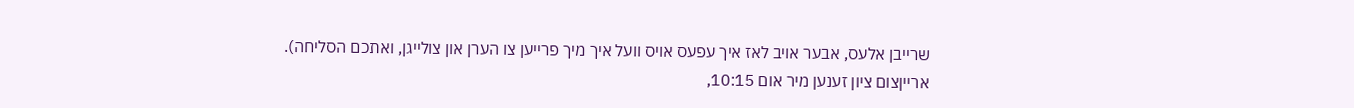שרייבן אלעס, אבער אויב לאז איך עפעס אויס וועל איך מיך פרייען צו הערן און צולייגן, ואתכם הסליחה).
ארייןצום ציון זענען מיר אום 10:15,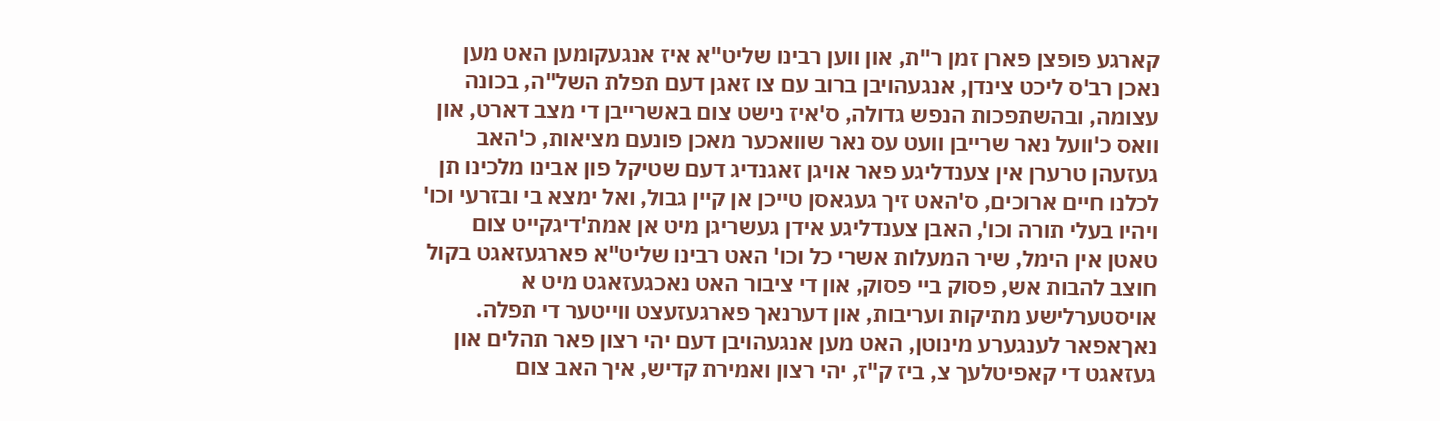קארגע פופצן פארן זמן ר"ת, און ווען רבינו שליט"א איז אנגעקומען האט מען נאכן רב'ס ליכט צינדן, אנגעהויבן ברוב עם צו זאגן דעם תפלת השל"ה, בכונה עצומה, ובהשתפכות הנפש גדולה, ס'איז נישט צום באשרייבן די מצב דארט, און וואס כ'וועל נאר שרייבן וועט עס נאר שוואכער מאכן פונעם מציאות, כ'האב געזעהן טרערן אין צענדליגע פאר אויגן זאגנדיג דעם שטיקל פון אבינו מלכינו תן לכלנו חיים ארוכים, ס'האט זיך געגאסן טייכן אן קיין גבול, ואל ימצא בי ובזרעי וכו' ויהיו בעלי תורה וכו', האבן צענדליגע אידן געשריגן מיט אן אמת'דיגקייט צום טאטן אין הימל, שיר המעלות אשרי כל וכו' האט רבינו שליט"א פארגעזאגט בקול חוצב להבות אש, פסוק ביי פסוק, און די ציבור האט נאכגעזאגט מיט א אויסטערלישע מתיקות ועריבות, און דערנאך פארגעזעצט ווייטער די תפלה.
נאךאפאר לענגערע מינוטן, האט מען אנגעהויבן דעם יהי רצון פאר תהלים און געזאגט די קאפיטלעך צ, ביז ק"ז, יהי רצון ואמירת קדיש, איך האב צום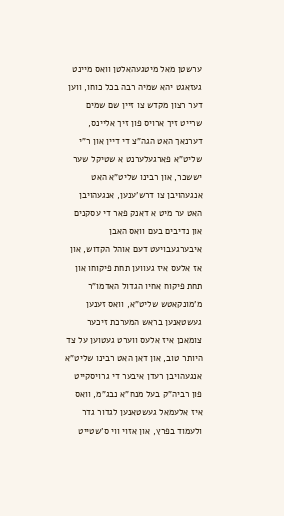ערשטן מאל מיטגעהאלטן וואס מיינט געזאגט יהא שמיה רבה בכל כוחו, ווען דער רצון מקדש צו זיין שם שמים שרייט זיך ארויס פון זיך אליינס, דערנאך האט הגה"צ די דיין און ר"י שליט"א פארגעלערנט א שטיקל שער יששכר, און רבינו שליט"א האט אנגעהויבן צו דרש'ענען, אנגעהויבן האט ער מיט א דאנק פאר די עסקנים און נדיבים בעם וואס האבן איבערגעבויעט דעם אוהל הקדוש, און אז אלעס איז געווען תחת פיקוחו און תחת פיקוח אחיו הגדול האדמו"ר מ'מונקאטש שליט"א, וואס זענען געשטאנען בראש המערכת זיכער צומאכן איז אלעס ווערט געטוען על צד היותר טוב, און דאן האט רבינו שליט"א אנגעהויבן רעדן איבער די גרויסקייט פון רביה"ק בעל מנח"א נבג"מ, וואס איז אלעמאל געשטאנען לגדור גדר ולעמוד בפרץ, און אזוי ווי ס'שטייט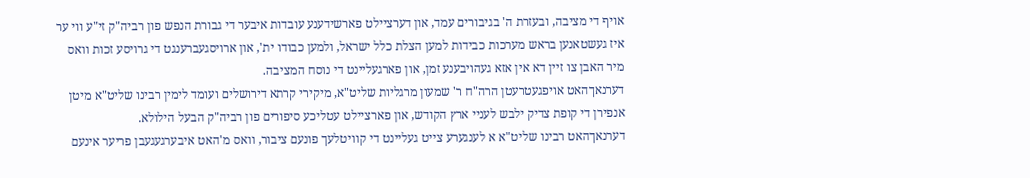אויף די מציבה, ובעזרת ה' בגיבורים עמד, און דערציילט פארשידענע עובדות איבער די גבורת הנפש פון רביה"ק זי"ע ווי ער איז געשטאנען בראש מערכות כבידות למען הצלת כלל ישראל, ולמען כבודו ית', און ארויסגעברענגט די גרויסע זכות וואס מיר האבן צו זיין דא אין אזא געהויבענע זמן, און פארגעליינט די נוסח המציבה.
דערנאךהאט אויפגעטרעטן הרה"ח ר' שמעון מרגליות שליט"א, מיקירי קרתא דירושלים ועומד לימין רבינו שליט"א מיטן אנפירן די קופת צדיק ילבש לעניי ארץ הקודש, און פארציילט עטליכע סיפורים פון רביה"ק הבעל הילולא.
דערנאךהאט רבינו שליט"א א לענגערע צייט געליינט די קוויטלעך פונעם ציבור, וואס מ'האט איבערגעגעבן פריער אינעם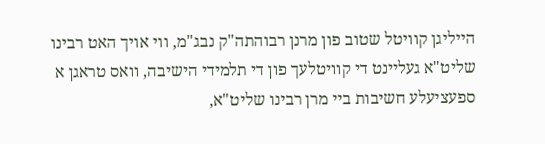הייליגן קוויטל שטוב פון מרנן רבוהתה"ק נבג"מ, ווי אויך האט רבינו שליט"א געליינט די קוויטלעך פון די תלמידי הישיבה, וואס טראגן א ספעציעלע חשיבות ביי מרן רבינו שליט"א,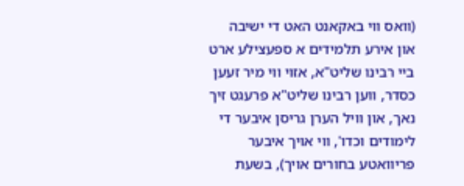(וואס ווי באקאנט האט די ישיבה און אירע תלמידים א ספעצילע ארט ביי רבינו שליט"א, אזוי ווי מיר זעען כסדר, ווען רבינו שליט"א פרעגט זיך נאך, און וויל הערן גריסן איבער די לימודים וכדו', ווי אויך איבער פריוואטע בחורים אויך), בשעת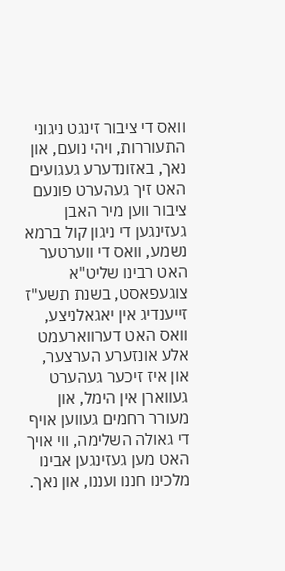וואס די ציבור זינגט ניגוני התעוררות, ויהי נועם, און נאך, באזונדערע געגועים האט זיך געהערט פונעם ציבור ווען מיר האבן געזינגען די ניגון קול ברמא נשמע, וואס די ווערטער האט רבינו שליט"א צוגעפאסט, בשנת תשע"ז זייענדיג אין יאגאלניצע, וואס האט דערווארעמט אלע אונזערע הערצער, און איז זיכער געהערט געווארן אין הימל, און מעורר רחמים געווען אויף די גאולה השלימה, ווי אויך האט מען געזינגען אבינו מלכינו חננו ועננו, און נאך.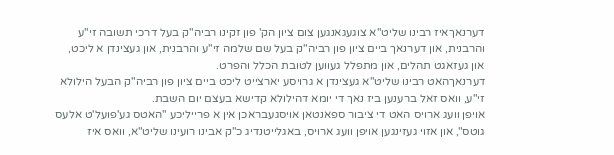דערנאךאיז רבינו שליט"א צוגעגאנגען צום ציון הק' פון זקינו רביה"ק בעל דרכי תשובה זי"ע והרבנית, און דערנאך ביים ציון פון רביה"ק בעל שם שלמה זי"ע והרבנית, און געצינדן א ליכט, און געזאגט תהלים, און מתפלל געווען לטובת הכלל והפרט.
דערנאךהאט רבינו שליט"א געצינדן א גרויסע יארצייט ליכט ביים ציון פון רביה"ק הבעל הילולא זי"ע, וואס זאל ברענען ביז נאך די יומא דהילולא קדישא בעצם יום השבת.
אויפן וועג ארויס האט די ציבור ספאנטאן אויסגעבראכן אין א פרייליכע "האטס גע'פועל'ט אלעס גוטס", און אזוי געזינגען אויפן וועג ארויס, באגלייטנדיג כ"ק אבינו רועינו שליט"א, וואס איז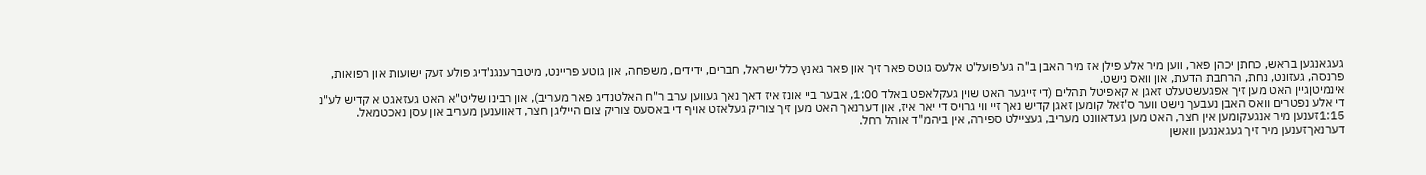געגאנגען בראש, כחתן יכהן פאר, ווען מיר אלע פילן אז מיר האבן ב"ה גע'פועל'ט אלעס גוטס פאר זיך און פאר גאנץ כלל ישראל, חברים, ידידים, משפחה, און גוטע פריינט, מיטברענגנ'דיג פולע זעק ישועות און רפואות, פרנסה, געזונט, נחת, הרחבת הדעת, און וואס נישט.
אינמיטןגיין האט מען זיך אפגעשטעלט זאגן א קאפיטל תהלים (די זייגער האט שוין געקלאפט באלד 1:00, אבער ביי אונז איז דאך נאך געווען ערב ר"ח האלטנדיג פאר מעריב), און רבינו שליט"א האט געזאגט א קדיש לע"נ די אלע נפטרים וואס האבן נעבעך נישט ווער ס'זאל קומען זאגן קדיש נאך זיי ווי גרויס די יאר איז, און דערנאך האט מען זיך צוריק געלאזט אויף די באסעס צוריק צום הייליגן חצר, דאווענען מעריב און עסן נאכטמאל.
1:15זענען מיר אנגעקומען אין חצר, האט מען געדאוונט מעריב, געציילט ספירה, אין ביהמ"ד אוהל רחל.
דערנאךזענען מיר זיך געגאנגען וואשן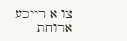צו א רייכע ארוחת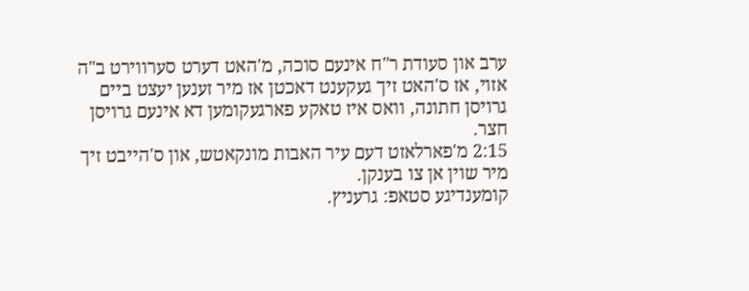ערב און סעודת ר"ח אינעם סוכה, מ'האט דערט סערווירט ב"ה אזוי, אז ס'האט זיך געקענט דאכטן אז מיר זענען יעצט ביים גרויסן חתונה, וואס איז טאקע פארגעקומען דא אינעם גרויסן חצר.
2:15 מ'פארלאזט דעם עיר האבות מונקאטש, און ס'הייבט זיך מיר שוין אן צו בענקן.
קומענדיגע סטאפ: גרעניץ.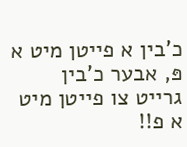כ'בין א פייטן מיט א פּ, אבער כ'בין גרייט צו פייטן מיט א פ!!